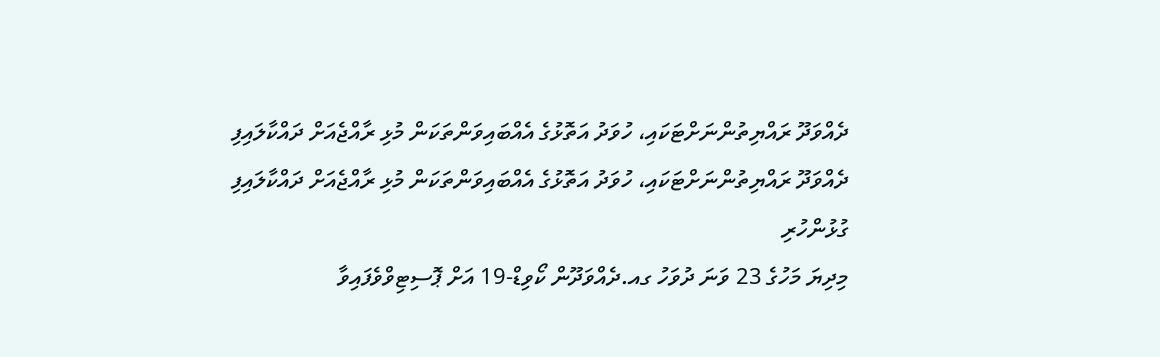ދެއްވަދޫ ރައްޔިތުންނަށްޓަކައި، ހުވަދު އަތޮޅުގެ އެއްބައިވަންތަކަން މުޅި ރާއްޖެއަށް ދައްކާލައިފި
ދެއްވަދޫ ރައްޔިތުންނަށްޓަކައި، ހުވަދު އަތޮޅުގެ އެއްބައިވަންތަކަން މުޅި ރާއްޖެއަށް ދައްކާލައިފި
ގުޅުންހުރި
މިދިޔަ މަހުގެ 23 ވަނަ ދުވަހު ގއ.ދެއްވަދޫން ކޯވިޑް-19 އަށް ޕޮސިޓިވްވެފައިވާ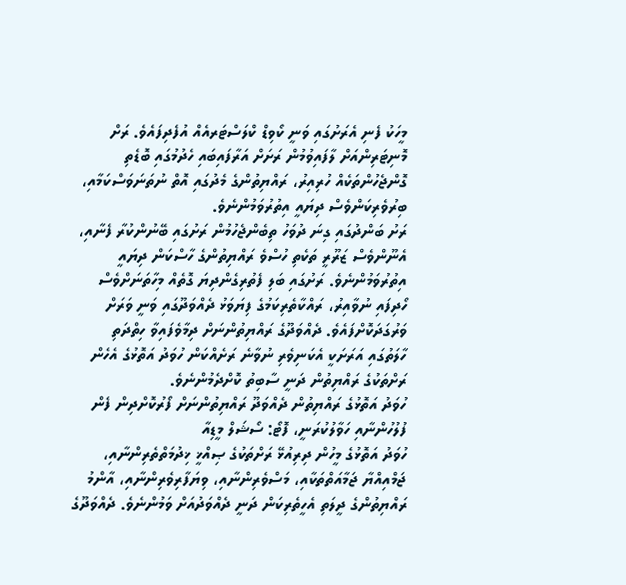މީހަކު ފެނި އެރަށުގައި ވަނީ ކޯވިޑް ކްލަސްޓަރއެއް އުފެދިފައެވެ. ރަށް މޮނިޓަރިންއަށް ލާފައިވުމުން ރަށަށް އަރާފައިބައި ހެދުމުގައި ބޮޑެތި ގޮންޖެހުންތަކެއް ހުރިއިރު، ރައްޔިތުންގެ މެދުގައި އޮތް ނުތަނަވަސްކަމާއި، ބިރުވެރިކަންވެސް ދިޔައީ އިތުރުވަމުންނެވެ.
ރަށު ބަންދުގައި ގިނަ ދުވަހު ތިބެންޖެހުމުން ރަށުގައި ބޭނުންކުރާ ފެނާއި، އެނޫންވެސް ޒަރޫރީ ތަކެތި ހުސްވެ ރައްޔިތުންގެ ހާސްކަން ދިޔައީ އިތުރުވަމުންނެވެ. ރަށުގައި ބަލި ފެތުރިގެންދިޔަ ގޮތެއް މިހާތަނަށްވެސް ހޯދިފައި ނުވާއިރު، ރައްކާތެރިކަމުގެ ފިޔަވަޅު ދެއްވަދޫގައި ވަނީ ވަރަށް ވަރުގަދަކޮށްފައެވެ. ދެއްވަދޫގެ ރައްޔިތުންނަށް ދިމާވެފައިވާ ހިތްދަތި ހާލަތުގައި އަރަށަކީ އެކަނިވެރި ނުވާނެ ރަށެއްކަން ހުވަދު އަތޮޅުގެ އެހެން ރަށްތަކުގެ ރައްޔިތުން ދަނީ ސާބިތު ކޮށްދެމުންނެވެ.
ހުވަދު އަތޮޅުގެ ރައްޔިތުން ދެއްވަދޫ ރައްޔިތުންނަށް ފޯރުކޮށްދިން ފެން ފުލުހުންނާއި ހަވާލުކުރަނީ، ފޮޓޯ: ސޯޝަލް މީޑިއާ
ހުވަދު އަތޮޅުގެ މީހުން ދިރިއުޅޭ ރަށްތަކުގެ ޞިއްޚީ ޚިދުމަތްތެރިންނާއި، ޖަމްއިއްޔާ ޖަމާއަތްތަކާއި، މަސްވެރިންނާއި، ވިޔަފާރިވެރިންނާއި، އާންމު ރައްޔިތުންގެ ދީލަތި އެހީތެރިކަން ދަނީ ދެއްވަދުއަށް ވަމުންނެވެ. ދެއްވަދޫގެ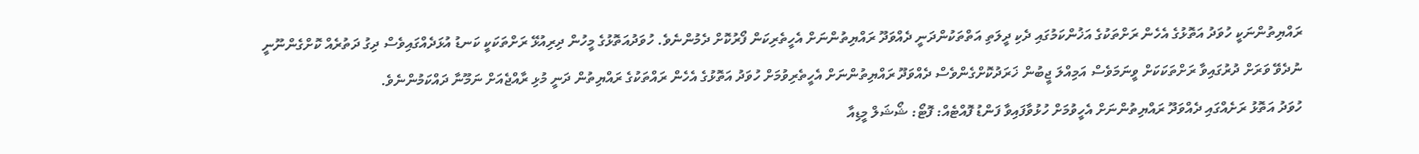ރައްޔިތުންނަކީ ހުވަދު އަތޮޅުގެ އެހެން ރަށްތަކުގެ އަޚުންކަމުގައި ދެކި ދީލަތި އަތްތަކުންދަނީ ދެއްވަދޫ ރައްޔިތުންނަށް އެހީތެރިކަން ފޯރުކޮށް ދެމުންނެވެ. ހުވަދުއަތޮޅުގެ މީހުން ދިރިއުޅޭ ރަށްތަކަކީ ކަނޑު އުޅަދެއްގައިވެސް ދިގު ދަތުރެއް ކޮށްގެންނޫނީ ނުދެވޭ ވަރަށް ދުރުގައިވާ ރަށްތަކަކަށް ވީނަމަވެސް އަމިއްލަ ޖީބުން ޚަރަދުކޮށްގެންވެސް ދެއްވަދޫ ރައްޔިތުންނަށް އެހީތެރިވުމަށް ހުވަދު އަތޮޅުގެ އެހެން ރައްތަކުގެ ރައްޔިތުން ދަނީ މުޅި ރާއްޖެއަށް ނަމޫނާ ދައްކަމުންނެވެ.
ހުވަދު އަތޮޅު ރަށެއްގައި ދެއްވަދޫ ރައްޔިތުންނަށް އެހީވުމަށް ހުޅުވާފައިވާ ފަންޑު ފޮއްޓެއް: ފޮޓޯ: ޝޯޝަލް މީޑިއާ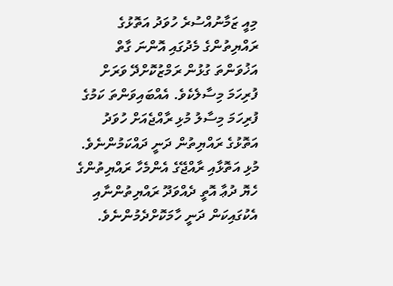މިއީ ޒަމާނުއްސުރެ ހުވަދު އަތޮޅުގެ ރައްޔިތުންގެ މެދުގައި އޮންނަ ގާތް އަޚުވަންތަ ގުޅުން ރަމްޒުކޮށްދޭ ވަރަށް ފުރިހަމަ މިސާލެކެވެ. އެއްބައިވަންތަ ކަމުގެ ފުރިހަމަ މިސާލު މުޅި ރާއްޖެއަށް ހުވަދު އަތޮޅުގެ ރައްޔިތުން ދަނީ ދައްކަމުންނެވެ. މުޅި އަތޮޅާއި ރާއްޖޭގެ އެންމެހާ ރައްޔިތުންގެ ހެޔޮ ދުޢާ އޮތީ ދެއްވަދޫ ރައްޔިތުންނާއި އެކުގައިކަން ދަނީ ހާމަކޮށްދެމުންނެވެ.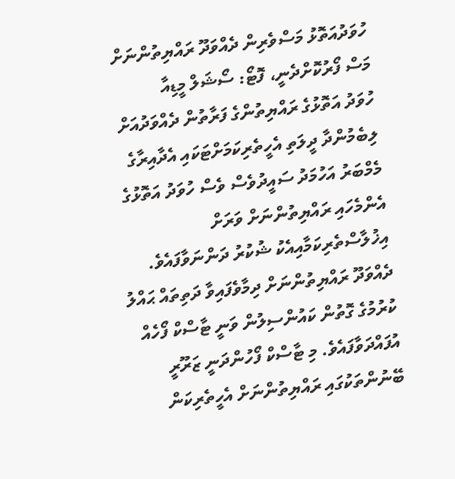ހުވަދުއަތޮޅު މަސްވެރިން ދެއްވަދޫ ރައްޔިތުންނަށް މަސް ފޯރުކޮށްދެނީ، ފޮޓޯ: ސޯޝަލް މީޑިއާ
ހުވަދު އަތޮޅުގެ ރައްޔިތުންގެ ފަރާތުން ދެއްވަދުއަށް ލިބެމުންދާ ދީލަތި އެހީތެރިކަމަށްޓަކައި އެދާއިރާގެ މެމްބަރު އަހުމަދު ސައީދުވެސް ވެސް ހުވަދު އަތޮޅުގެ އެންމެހައި ރައްޔިތުންނަށް ވަރަށް އިޚުލާސްތެރިކަމާއިއެކު ޝުކުރު ދަންނަވާފައެވެ.
ދެއްވަދޫ ރައްޔިތުންނަށް ދިމާވެފައިވާ ދަތިތައް ޙައްލު ކުރުމުގެ ގޮތުން ކައުންސިލުން ވަނީ ޓާސްކް ފޯހެއް އުފައްދަވާފައެވެ. މި ޓާސްކް ފޯހުންދަނީ ޒަރޫރީ ބޭނުންތަކުގައި ރައްޔިތުންނަށް އެހީތެރިކަން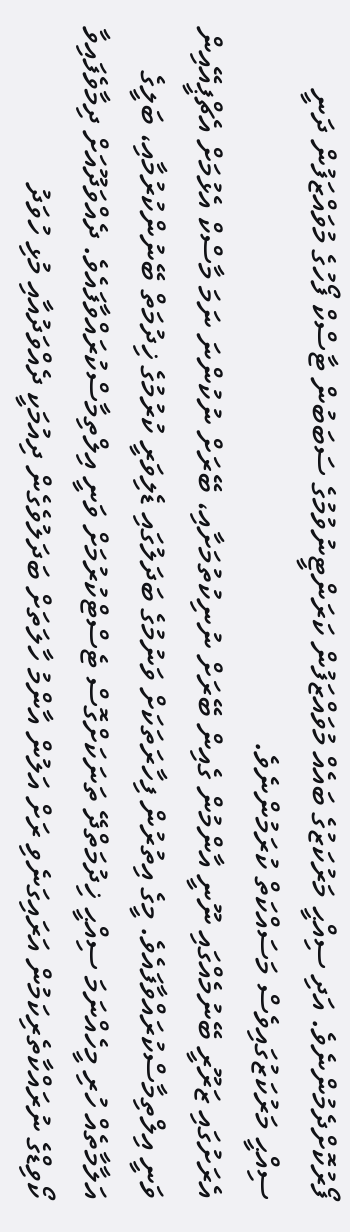ފޯރުކޮށްދެމުންނެވެ. އަދި ސިއްޙީ މަރުކަޒުގެ ބައެއް މުވައްޒަފުން ކަރަންޓީނުވުމުގެ ސަބަބުން ޓާސްކް ފޯހުގެ މުވައްޒަފުން ދަނީ ސިއްޙީ މަރުކަޒުގައިވެސް މަސައްކަތް ކުރަމުންނެވެ.
އެރަށުގައި ޒަރޫރީ ބޭނުމެއްގައި ނޫނީ އާންމުން ގެއިން ބޭރަށް ނުނިކުތުމަށާއި، ބޭރަށް ނުކުންނަ ނަމަ މާސްކް އެޅުމަށް އެޗްޕީއޭއިން ވަނީ އިލްތިމާސްކުރައްވާފައެވެ. މީގެ އިތުރުން ފިހާރަތަކަށް ވަނުމުގެ ބަދަލުގައި ޑެލިވަރީ ކުރުމުގެ ޚިދުމަތް ބޭނުންކުރުމާއި، ބަލީގެ އަލާމާތެއް ހުރި މީހެއްނަމަ ސިއްޙީ ޚިދުމަތްދޭ ތަނަކަށްގޮސް ޓެސްޓްކުރުމަށް ވަނީ އިލްތިމާސްކުރައްވާފައެވެ. ދެއްވަދޫއަށް ދިމާވެފައިވާ ކޯވިޑްގެ ނުރައްކާތެރިކަމުން އަރައިގަނެވި ރަށް އަލުން އާންމު ހާލަތަށް ބަދަލުވެގެން ދިއުމަކީ ދެއްވަދުއާއި މުޅި ހުވަދު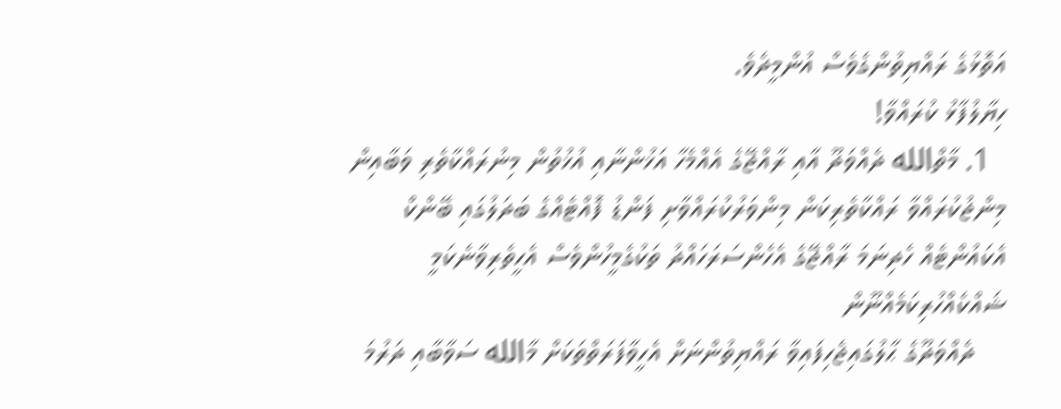އަތޮޅުގެ ރައްޔިތުންގެވެސް އުންމީދެވެ.
ހިޔާލުފާޅު ކުރައްވާ!
  1. މާތްالله ދެއްވަދޫ އާއި ރާއްޖޭގެ އެއްމެހާ އަޚުންނާއި އުޚުތުން މިނުރައްކާތެރި ވަބާއިން މިންޖުކުރައްވާ ރައްކާތެރިކަން މިންވަރުކުރައްވާށި ފަންޑު ފޮއްޓެއްގެ ބަދަލުގައި ބޭންކް އެކައުންޓެއް ހެދިނަމަ ރާއްޖޭގެ އެހެންސަރަހައްދު ތަކުގެމީހުންވެސް އެހީތެރިވާނެކަމީ ޝައްކެއްހުރިކަމެއްނޫން
    ދެއްވަދޫގެ ޙާލުގައިޖެހިފައިވާ ރައްޔިތުންނަށް އެހީވާފަރަތްތަކަށް މާالله ސަވާބާއި ދަރުމަ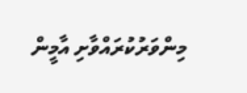މިންވަރުކުރައްވާށި އާމީން